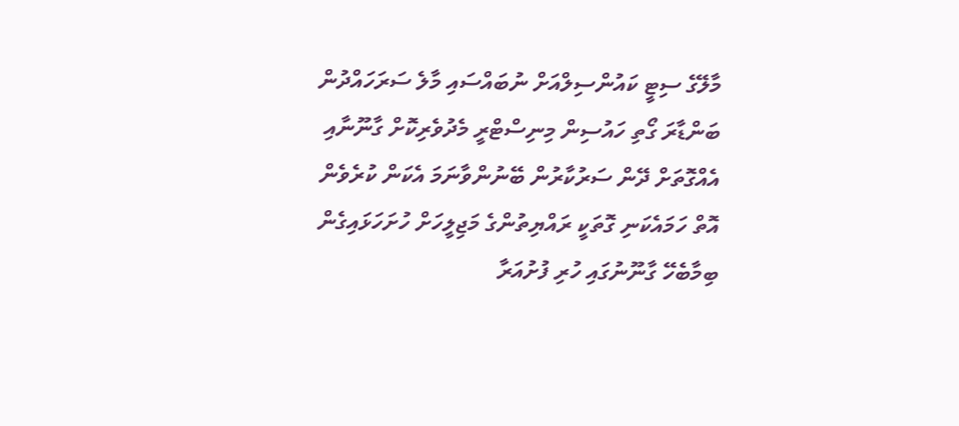މާލޭގެ ސިޓީ ކައުންސިލްއަށް ނުބައްސައި މާލެ ސަރަހައްދުން ބަންޑާރަ ގޯތި ހައުސިން މިނިސްޓްރީ މެދުވެރިކޮށް ގާނޫނާއި އެއްގޮތަށް ދޭން ސަރުކާރުން ބޭނުންވާނަމަ އެކަން ކުރެވެން އޮތް ހަމައެކަނި ގޮތަކީ ރައްޔިތުންގެ މަޖިލީހަށް ހުށަހަޅައިގެން ބިމާބެހޭ ގާނޫނުގައި ހުރި ފުށުއަރާ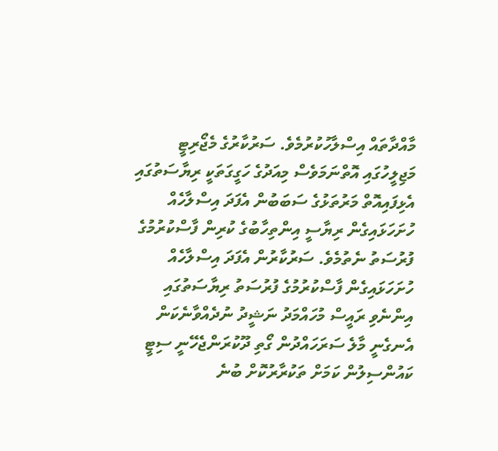މާއްދާތައް އިސްލާހުކުރުމެވެ. ސަރުކާރުގެ މެޖޯރިޓީ މަޖިލީހުގައި އޮތްނަމަވެސް މިއަދުގެ ހަގީގަތަކީ ރިޔާސަތުގައި އެޅިފައިއޮތް މަރުތަޅުގެ ސަބަބުން އެފަދަ އިސްލާހެއް ހުށަހަޅައިގެން ރިޔާސީ އިންތިހާބުގެ ކުރިން ފާސްކުރުމުގެ ފުރުސަތު ނެތުމެވެ. ސަރުކާރުން އެފަދަ އިސްލާހެއް ހުށަހަޅައިގެން ފާސްކުރުމުގެ ފުރުސަތު ރިޔާސަތުގައި އިންނެވި ރައީސް މުހައްމަދު ނަޝީދު ނުދެއްވާނެކަން އެނގެނީ މާލެ ސަރަހައްދުން ގޯތި ދޫކުރަންޖެހޭނީ ސިޓީ ކައުންސިލުން ކަމަށް ތަކުރާރުކޮށް ބުނެ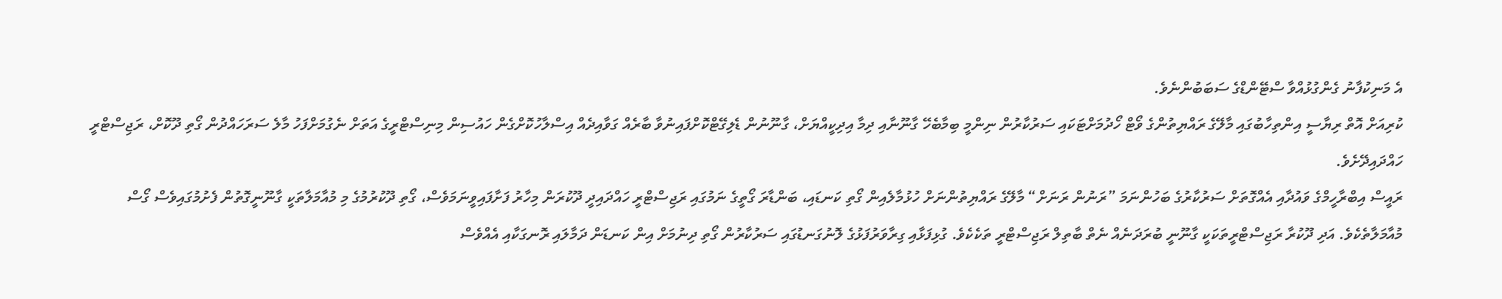އެ މަނިކުފާނު ގެންގުޅުއްވާ ސްޓޭންޑްގެ ސަބަބުންނެވެ.
ކުރިއަށް އޮތް ރިޔާސީ އިންތިހާބުގައި މާލޭގެ ރައްޔިތުންގެ ވޯޓް ހޯދުމަށްޓަކައި ސަރުކާރުން ނިންމީ ބިމާބެހޭ ގާނޫނާއި ދިމާ އިދިކީއްޔަށް، ގާނޫނުން ޑެލިގޭޓްކޮށްފައިނުވާ ބާރެއް ގަވާއިދެއް އިސްލާހުކޮށްގެން ހައުސިން މިނިސްޓްރީގެ އަތަށް ނެގުމަށްފަހު މާލެ ސަރަހައްދުން ގޯތި ދޫކޮށް، ރަޖިސްޓްރީ ހައްދައިދޭށެވެ.
ރައީސް އިބްރާހީމްގެ ވައުދާއި އެއްގޮތަށް ސަރުކާރުގެ ބަހުންނަމަ ”ރަނުން ރަނަށް“ މާލޭގެ ރައްޔިތުންނަށް ހުޅުމާލެއިން ގޯތި ކަނޑައި، ބަންޑާރަ ގޯތީގެ ނަމުގައި ރަޖިސްޓްރީ ހައްދައިދީ ދޫކުރަން މިހާރު ފަށާފައިވީނަމަވެސް، ގޯތި ދޫކުރުމުގެ މި މުއާމަލާތަކީ ގާނޫނީގޮތުން ފެށުމުގައިވެސް ގޯސް މުއާމަލާތެކެވެ. އަދި ދޫކުރާ ރަޖިސްޓްރީތަކަކީ ގާނޫނީ ބުރަދަނެއް ނެތް ބާތިލް ރަޖިސްޓްރީ ތަކެކެވެ. ގުޅިފަޅާއި ގިރާވަރުފަޅުގެ ލޮނުގަނޑުގައި ސަރުކާރުން ގޯތި ދިނުމަށް އިން ކަނޑަން ދަމާލައި ރޮނގަކާއި އެއްވެސް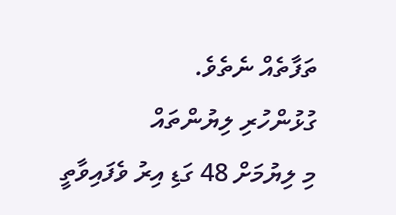ތަފާތެއް ނެތެވެ.
ގުޅުންހުރި ލިޔުންތައް
މި ލިޔުމަށް 48 ގަޑި އިރު ވެފައިވާތީ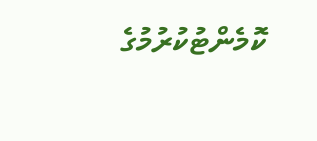ކޮމެންޓުކުރުމުގެ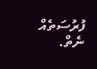ފުރުސަތެއް ނެތް.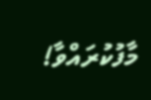މާފުކުރައްވާ!